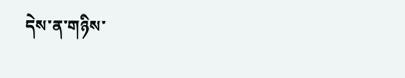དེས་ན་གཉིས་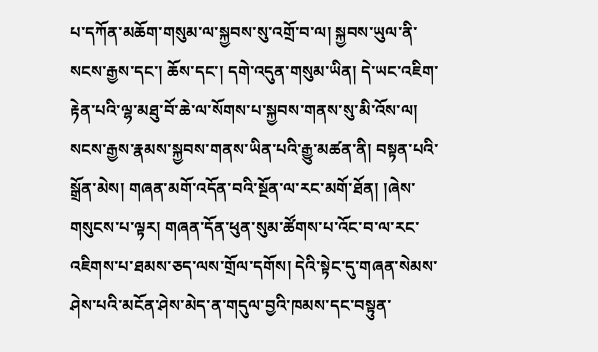པ་དཀོན་མཆོག་གསུམ་ལ་སྐྱབས་སུ་འགྲོ་བ་ལ། སྐྱབས་ཡུལ་ནི་སངས་རྒྱས་དང་། ཆོས་དང་། དགེ་འདུན་གསུམ་ཡིན། དེ་ཡང་འཇིག་རྟེན་པའི་ལྷ་མཐུ་བོ་ཆེ་ལ་སོགས་པ་སྐྱབས་གནས་སུ་མི་འོས་ལ། སངས་རྒྱས་རྣམས་སྐྱབས་གནས་ཡིན་པའི་རྒྱུ་མཚན་ནི། བསྟན་པའི་སྒྲོན་མེས། གཞན་མགོ་འདོན་བའི་སྔོན་ལ་རང་མགོ་ཐོན། །ཞེས་གསུངས་པ་ལྟར། གཞན་དོན་ཕུན་སུམ་ཚོགས་པ་འོང་བ་ལ་རང་འཇིགས་པ་ཐམས་ཅད་ལས་གྲོལ་དགོས། དེའི་སྟེང་དུ་གཞན་སེམས་ཤེས་པའི་མངོན་ཤེས་མེད་ན་གདུལ་བྱའི་ཁམས་དང་བསྟུན་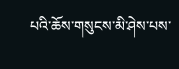པའི་ཆོས་གསུངས་མི་ཤེས་པས་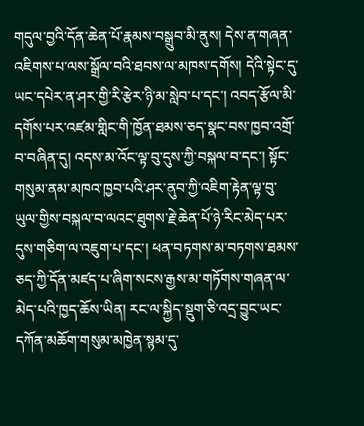གདུལ་བྱའི་དོན་ཆེན་པོ་རྣམས་བསྒྲུབ་མི་ནུས། དེས་ན་གཞན་འཇིགས་པ་ལས་སྒྲོལ་བའི་ཐབས་ལ་མཁས་དགོས། དེའི་སྟེང་དུ་ཡང་དཔེར་ན་ཤར་གྱི་རི་རྩེར་ཉི་མ་སླེབ་པ་དང་། འབད་རྩོལ་མི་དགོས་པར་འཛམ་གླིང་གི་ཁྱོན་ཐམས་ཅད་སྣང་བས་ཁྱབ་འགྲོ་བ་བཞིན་དུ། འདས་མ་འོང་ལྟ་བུ་དུས་ཀྱི་བསྐལ་བ་དང་། སྟོང་གསུམ་ནམ་མཁའ་ཁྱབ་པའི་ཤར་ནུབ་ཀྱི་འཇིག་རྟེན་ལྟ་བུ་ཡུལ་གྱིས་བསྐལ་བ་ལའང་ཐུགས་རྗེ་ཆེན་པོ་ཉེ་རིང་མེད་པར་དུས་གཅིག་ལ་འཇུག་པ་དང་། ཕན་བཏགས་མ་བཏགས་ཐམས་ཅད་ཀྱི་དོན་མཛད་པ་ཞིག་སངས་རྒྱས་མ་གཏོགས་གཞན་ལ་མེད་པའི་ཁྱད་ཆོས་ཡིན། རང་ལ་སྐྱིད་སྡུག་ཅི་འདྲ་བྱུང་ཡང་དཀོན་མཆོག་གསུམ་མཁྱེན་སྙམ་དུ་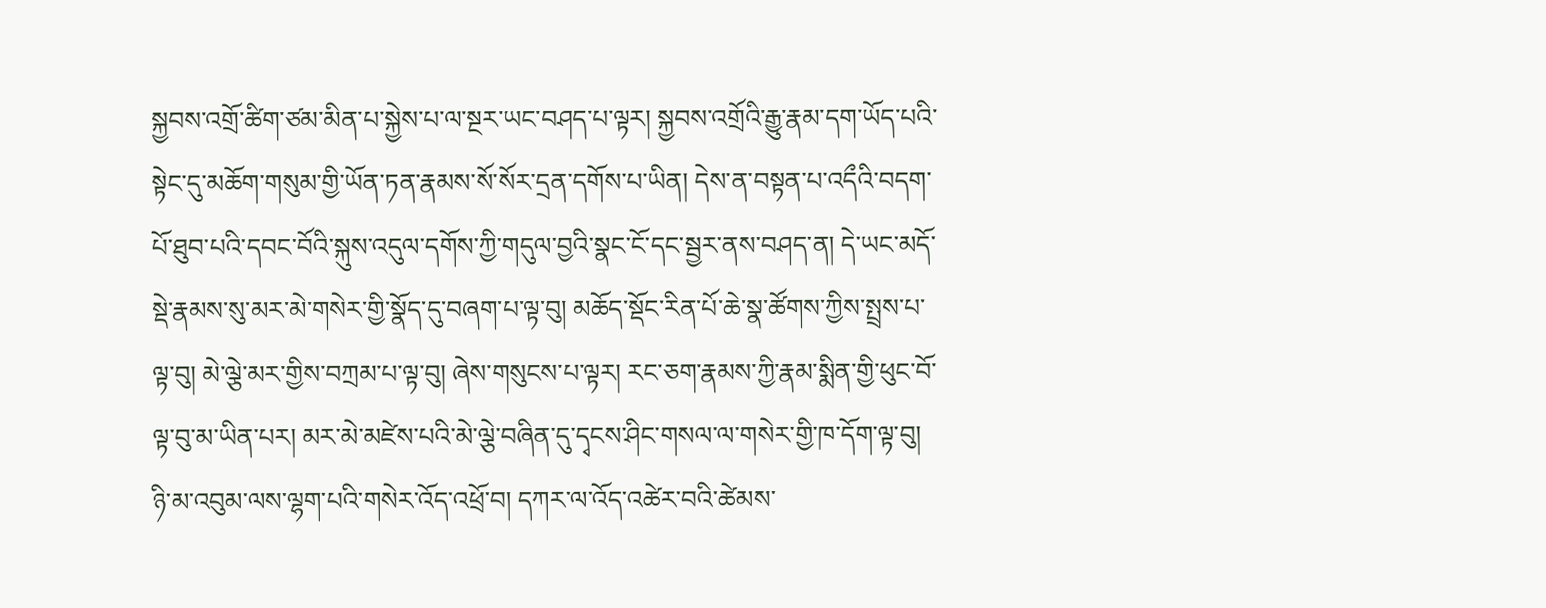སྐྱབས་འགྲོ་ཚིག་ཙམ་མིན་པ་སྐྱེས་པ་ལ་སྔར་ཡང་བཤད་པ་ལྟར། སྐྱབས་འགྲོའི་རྒྱུ་རྣམ་དག་ཡོད་པའི་སྟེང་དུ་མཆོག་གསུམ་གྱི་ཡོན་ཏན་རྣམས་སོ་སོར་དྲན་དགོས་པ་ཡིན། དེས་ན་བསྟན་པ་འདྀའི་བདག་པོ་ཐུབ་པའི་དབང་བོའི་སྐུས་འདུལ་དགོས་ཀྱི་གདུལ་བྱའི་སྣང་ངོ་དང་སྦྱར་ནས་བཤད་ན། དེ་ཡང་མདོ་སྡེ་རྣམས་སུ་མར་མེ་གསེར་གྱི་སྣོད་དུ་བཞག་པ་ལྟ་བུ། མཆོད་སྡོང་རིན་པོ་ཆེ་སྣ་ཚོགས་ཀྱིས་སྤྲས་པ་ལྟ་བུ། མེ་ལྕེ་མར་གྱིས་བཀྲམ་པ་ལྟ་བུ། ཞེས་གསུངས་པ་ལྟར། རང་ཅག་རྣམས་ཀྱི་རྣམ་སྨིན་གྱི་ཕུང་བོ་ལྟ་བུ་མ་ཡིན་པར། མར་མེ་མཛེས་པའི་མེ་ལྕེ་བཞིན་དུ་དྭངས་ཤིང་གསལ་ལ་གསེར་གྱི་ཁ་དོག་ལྟ་བུ། ཉི་མ་འབུམ་ལས་ལྷག་པའི་གསེར་འོད་འཕྲོ་བ། དཀར་ལ་འོད་འཚེར་བའི་ཚེམས་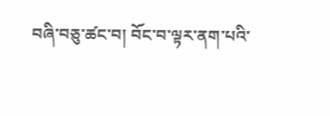བཞི་བཅུ་ཚང་བ། བོང་བ་ལྟར་ནག་པའི་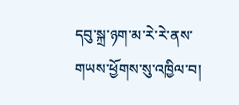དབུ་སྐྲ་ཉག་མ་རེ་རེ་ནས་གཡས་ཕྱོགས་སུ་འཁྱིལ་བ།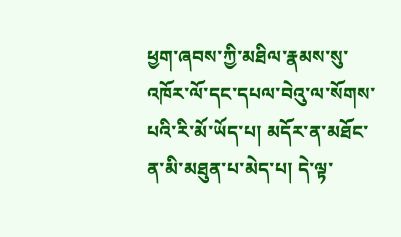ཕྱག་ཞབས་ཀྱི་མཐིལ་རྣམས་སུ་འཁོར་ལོ་དང་དཔལ་བེའུ་ལ་སོགས་པའི་རི་མོ་ཡོད་པ། མདོར་ན་མཐོང་ན་མི་མཐུན་པ་མེད་པ། དེ་ལྟ་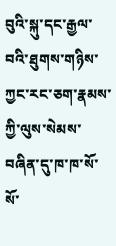བུའི་སྐུ་དང་རྒྱལ་བའི་ཐུགས་གཉིས་ཀྱང་རང་ཅག་རྣམས་ཀྱི་ལུས་སེམས་བཞིན་དུ་ཁ་ཁ་སོ་སོ་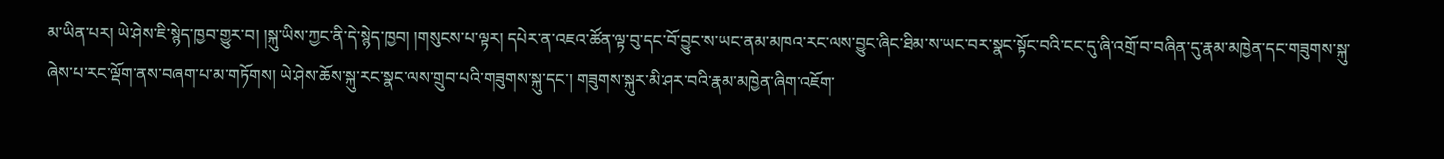མ་ཡིན་པར། ཡེ་ཤེས་ཇི་སྙེད་ཁྱབ་གྱུར་བ། །སྐུ་ཡིས་ཀྱང་ནི་དེ་སྙེད་ཁྱབ། །གསུངས་པ་ལྟར། དཔེར་ན་འཇའ་ཚོན་ལྟ་བུ་དང་བོ་བྱུང་ས་ཡང་ནམ་མཁའ་རང་ལས་བྱུང་ཞིང་ཐིམ་ས་ཡང་བར་སྣང་སྟོང་བའི་ངང་དུ་ཞི་འགྲོ་བ་བཞིན་དུ་རྣམ་མཁྱེན་དང་གཟུགས་སྐུ་ཞེས་པ་རང་ལྡོག་ནས་བཞག་པ་མ་གཏོགས། ཡེ་ཤེས་ཆོས་སྐུ་རང་སྣང་ལས་གྲུབ་པའི་གཟུགས་སྐུ་དང་། གཟུགས་སྐུར་མི་ཤར་བའི་རྣམ་མཁྱེན་ཞིག་འཇོག་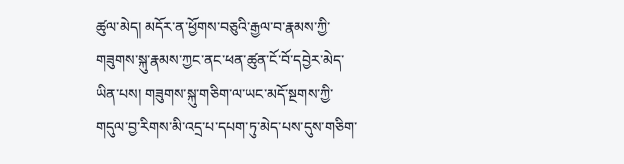ཚུལ་མེད། མདོར་ན་ཕྱོགས་བཅུའི་རྒྱལ་བ་རྣམས་ཀྱི་གཟུགས་སྐུ་རྣམས་ཀྱང་ནང་ཕན་ཚུན་ངོ་བོ་དབྱེར་མེད་ཡིན་པས། གཟུགས་སྐུ་གཅིག་ལ་ཡང་མདོ་སྔགས་ཀྱི་གདུལ་བྱ་རིགས་མི་འདྲ་པ་དཔག་ཏུ་མེད་པས་དུས་གཅིག་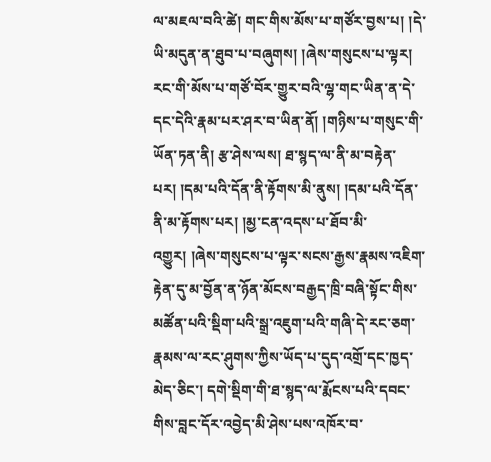ལ་མཇལ་བའི་ཚེ། གང་གིས་མོས་པ་གཙོར་བྱས་པ། །དེ་ཡི་མདུན་ན་ཐུབ་པ་བཞུགས། །ཞེས་གསུངས་པ་ལྟར། རང་གི་མོས་པ་གཙོ་བོར་གྱུར་བའི་ལྷ་གང་ཡིན་ན་དེ་དང་དེའི་རྣམ་པར་ཤར་བ་ཡིན་ནོ། །གཉིས་པ་གསུང་གི་ཡོན་ཏན་ནི། རྩ་ཤེས་ལས། ཐ་སྙད་ལ་ནི་མ་བརྟེན་པར། །དམ་པའི་དོན་ནི་རྟོགས་མི་ནུས། །དམ་པའི་དོན་ནི་མ་རྟོགས་པར། །མྱ་ངན་འདས་པ་ཐོབ་མི་འགྱུར། །ཞེས་གསུངས་པ་ལྟར་སངས་རྒྱས་རྣམས་འཇིག་རྟེན་དུ་མ་བྱོན་ན་ཉོན་མོངས་བརྒྱད་ཁྲི་བཞི་སྟོང་གིས་མཚོན་པའི་སྡིག་པའི་སྒྲ་འཇུག་པའི་གཞི་དེ་རང་ཅག་རྣམས་ལ་རང་ཤུགས་ཀྱིས་ཡོད་པ་དུད་འགྲོ་དང་ཁྱད་མེད་ཅིང་། དགེ་སྡིག་གི་ཐ་སྙད་ལ་རྨོངས་པའི་དབང་གིས་བླང་དོར་འབྱེད་མི་ཤེས་པས་འཁོར་བ་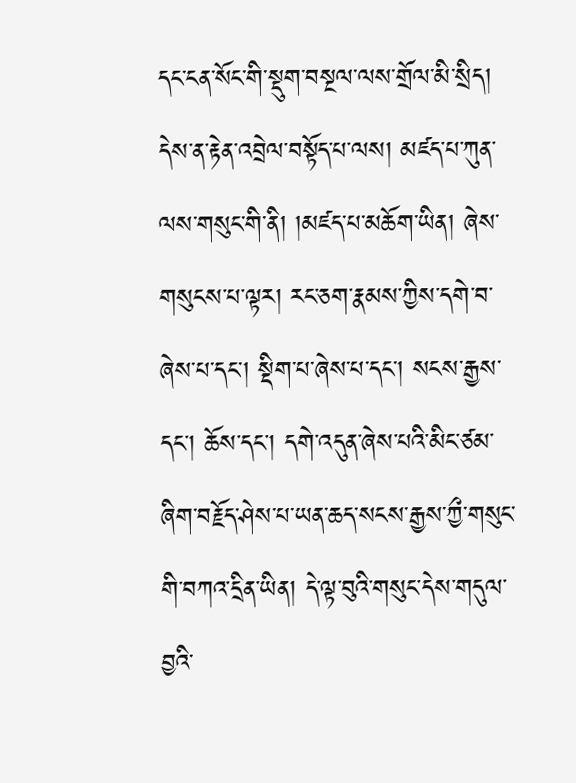དང་ངན་སོང་གི་སྡུག་བསྔལ་ལས་གྲོལ་མི་སྲིད། དེས་ན་རྟེན་འབྲེལ་བསྟོད་པ་ལས། མཛད་པ་ཀུན་ལས་གསུང་གི་ནི། །མཛད་པ་མཆོག་ཡིན། ཞེས་གསུངས་པ་ལྟར། རང་ཅག་རྣམས་ཀྱིས་དགེ་བ་ཞེས་པ་དང་། སྡིག་པ་ཞེས་པ་དང་། སངས་རྒྱས་དང་། ཆོས་དང་། དགེ་འདུན་ཞེས་པའི་མིང་ཙམ་ཞིག་བརྗོད་ཤེས་པ་ཡན་ཆད་སངས་རྒྱས་ཀྱྀ་གསུང་གི་བཀའ་དྲིན་ཡིན། དེ་ལྟ་བུའི་གསུང་དེས་གདུལ་བྱའི་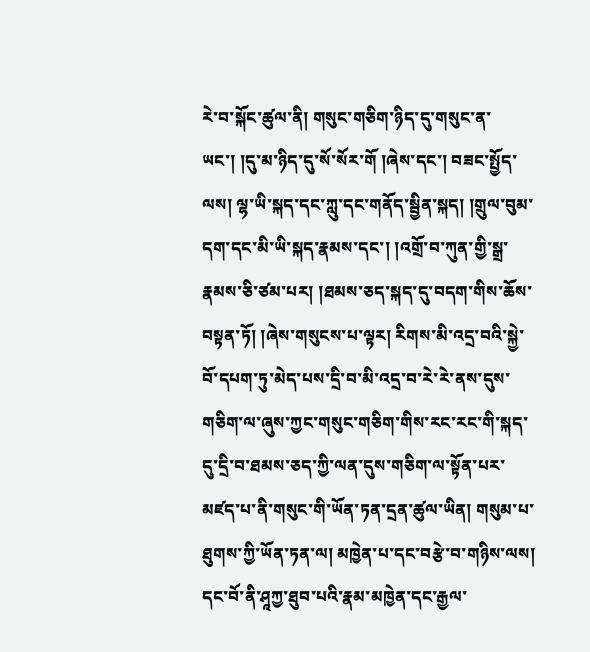རེ་བ་སྐོང་ཚུལ་ནི། གསུང་གཅིག་ཉིད་དུ་གསུང་ན་ཡང་། །དུ་མ་ཉིད་དུ་སོ་སོར་གོ །ཞེས་དང་། བཟང་སྤྱོད་ལས། ལྷ་ཡི་སྐད་དང་ཀླུ་དང་གནོད་སྦྱིན་སྐད། །གྲུལ་བུམ་དག་དང་མི་ཡི་སྐད་རྣམས་དང་། །འགྲོ་བ་ཀུན་གྱི་སྒྲ་རྣམས་ཅི་ཙམ་པར། །ཐམས་ཅད་སྐད་དུ་བདག་གིས་ཆོས་བསྟན་ཏོ། །ཞེས་གསུངས་པ་ལྟར། རིགས་མི་འདྲ་བའི་སྐྱེ་བོ་དཔག་ཏུ་མེད་པས་དྲི་བ་མི་འདྲ་བ་རེ་རེ་ནས་དུས་གཅིག་ལ་ཞུས་ཀྱང་གསུང་གཅིག་གིས་རང་རང་གི་སྐད་དུ་དྲི་བ་ཐམས་ཅད་ཀྱི་ལན་དུས་གཅིག་ལ་སྟོན་པར་མཛད་པ་ནི་གསུང་གི་ཡོན་ཏན་དྲན་ཚུལ་ཡིན། གསུམ་པ་ཐུགས་ཀྱི་ཡོན་ཏན་ལ། མཁྱེན་པ་དང་བརྩེ་བ་གཉིས་ལས། དང་བོ་ནི་ཤཱཀྱ་ཐུབ་པའི་རྣམ་མཁྱེན་དང་རྒྱལ་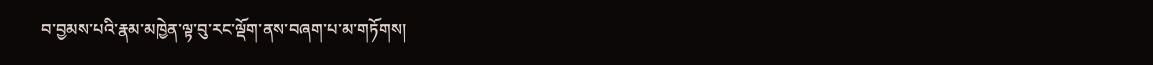བ་བྱམས་པའི་རྣམ་མཁྱེན་ལྟ་བུ་རང་ལྡོག་ནས་བཞག་པ་མ་གཏོགས།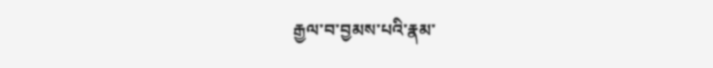རྒྱལ་བ་བྱམས་པའི་རྣམ་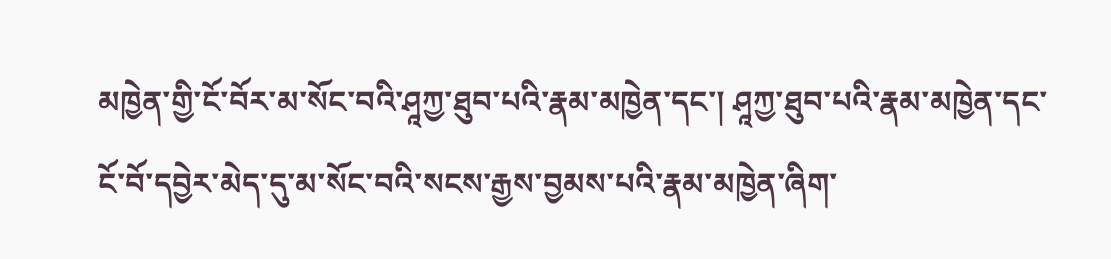མཁྱེན་གྱི་ངོ་བོར་མ་སོང་བའི་ཤཱཀྱ་ཐུབ་པའི་རྣམ་མཁྱེན་དང་། ཤཱཀྱ་ཐུབ་པའི་རྣམ་མཁྱེན་དང་ངོ་བོ་དབྱེར་མེད་དུ་མ་སོང་བའི་སངས་རྒྱས་བྱམས་པའི་རྣམ་མཁྱེན་ཞིག་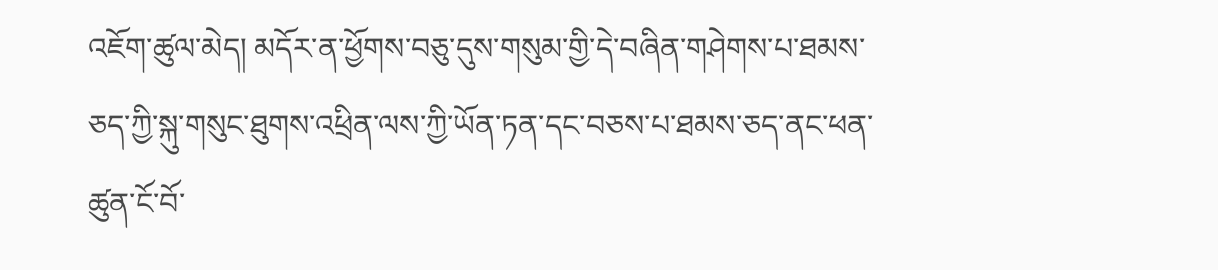འཇོག་ཚུལ་མེད། མདོར་ན་ཕྱོགས་བཅུ་དུས་གསུམ་གྱི་དེ་བཞིན་གཤེགས་པ་ཐམས་ཅད་ཀྱི་སྐུ་གསུང་ཐུགས་འཕྲིན་ལས་ཀྱི་ཡོན་ཏན་དང་བཅས་པ་ཐམས་ཅད་ནང་ཕན་ཚུན་ངོ་བོ་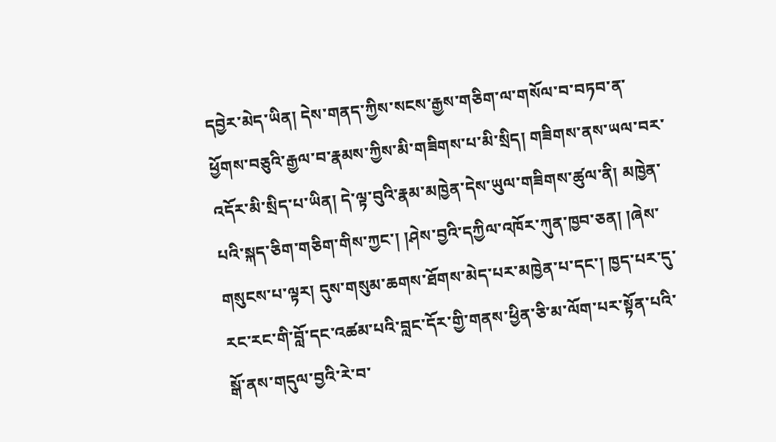དབྱེར་མེད་ཡིན། དེས་གནད་ཀྱིས་སངས་རྒྱས་གཅིག་ལ་གསོལ་བ་བཏབ་ན་ཕྱོགས་བཅུའི་རྒྱལ་བ་རྣམས་ཀྱིས་མི་གཟིགས་པ་མི་སྲིད། གཟིགས་ནས་ཡལ་བར་འདོར་མི་སྲིད་པ་ཡིན། དེ་ལྟ་བུའི་རྣམ་མཁྱེན་དེས་ཡུལ་གཟིགས་ཚུལ་ནི། མཁྱེན་པའི་སྐད་ཅིག་གཅིག་གིས་ཀྱང་། །ཤེས་བྱའི་དཀྱིལ་འཁོར་ཀུན་ཁྱབ་ཅན། །ཞེས་གསུངས་པ་ལྟར། དུས་གསུམ་ཆགས་ཐོགས་མེད་པར་མཁྱེན་པ་དང་། ཁྱད་པར་དུ་རང་རང་གི་བློ་དང་འཚམ་པའི་བླང་དོར་གྱི་གནས་ཕྱིན་ཅི་མ་ལོག་པར་སྟོན་པའི་སྒོ་ནས་གདུལ་བྱའི་རེ་བ་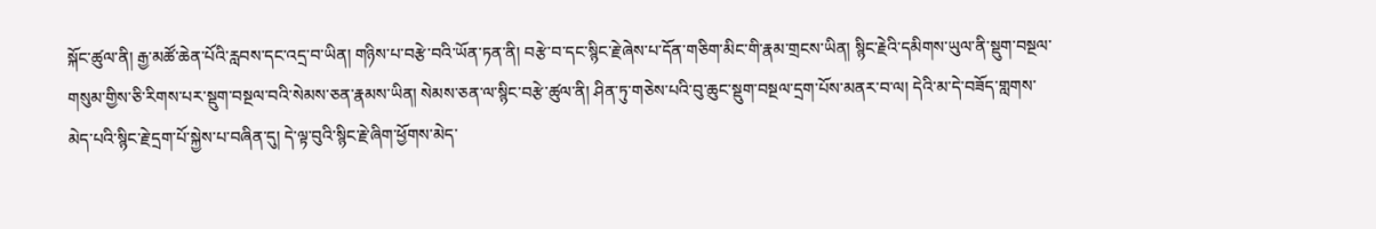སྐོང་ཚུལ་ནི། རྒྱ་མཚོ་ཆེན་པོའི་རླབས་དང་འདྲ་བ་ཡིན། གཉིས་པ་བརྩེ་བའི་ཡོན་ཏན་ནི། བརྩེ་བ་དང་སྙིང་རྗེ་ཞེས་པ་དོན་གཅིག་མིང་གི་རྣམ་གྲངས་ཡིན། སྙིང་རྗེའི་དམིགས་ཡུལ་ནི་སྡུག་བསྔལ་གསུམ་གྱིས་ཅི་རིགས་པར་སྡུག་བསྔལ་བའི་སེམས་ཅན་རྣམས་ཡིན། སེམས་ཅན་ལ་སྙིང་བརྩེ་ཚུལ་ནི། ཤིན་ཏུ་གཅེས་པའི་བུ་ཆུང་སྡུག་བསྔལ་དྲག་པོས་མནར་བ་ལ། དེའི་མ་དེ་བཟོད་གླགས་མེད་པའི་སྙིང་རྗེ་དྲག་པོ་སྐྱེས་པ་བཞིན་དུ། དེ་ལྟ་བུའི་སྙིང་རྗེ་ཞིག་ཕྱོགས་མེད་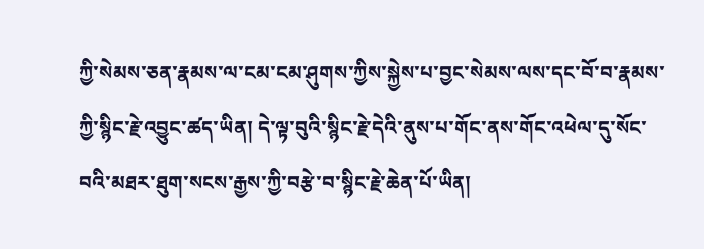ཀྱི་སེམས་ཅན་རྣམས་ལ་ངམ་ངམ་ཤུགས་ཀྱིས་སྐྱེས་པ་བྱང་སེམས་ལས་དང་བོ་བ་རྣམས་ཀྱི་སྙིང་རྗེ་འབྱུང་ཚད་ཡིན། དེ་ལྟ་བུའི་སྙིང་རྗེ་དེའི་ནུས་པ་གོང་ནས་གོང་འཕེལ་དུ་སོང་བའི་མཐར་ཐུག་སངས་རྒྱས་ཀྱི་བརྩེ་བ་སྙིང་རྗེ་ཆེན་པོ་ཡིན།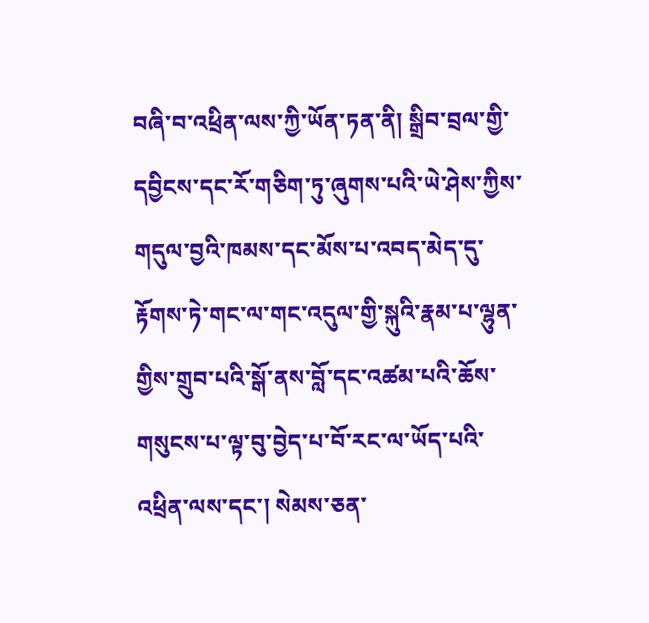བཞི་བ་འཕྲིན་ལས་ཀྱི་ཡོན་ཏན་ནི། སྒྲིབ་བྲལ་གྱི་དབྱིངས་དང་རོ་གཅིག་ཏུ་ཞུགས་པའི་ཡེ་ཤེས་ཀྱིས་གདུལ་བྱའི་ཁམས་དང་མོས་པ་འབད་མེད་དུ་རྟོགས་ཏེ་གང་ལ་གང་འདུལ་གྱི་སྐུའི་རྣམ་པ་ལྷུན་གྱིས་གྲུབ་པའི་སྒོ་ནས་བློ་དང་འཚམ་པའི་ཆོས་གསུངས་པ་ལྟ་བུ་བྱེད་པ་བོ་རང་ལ་ཡོད་པའི་འཕྲིན་ལས་དང་། སེམས་ཅན་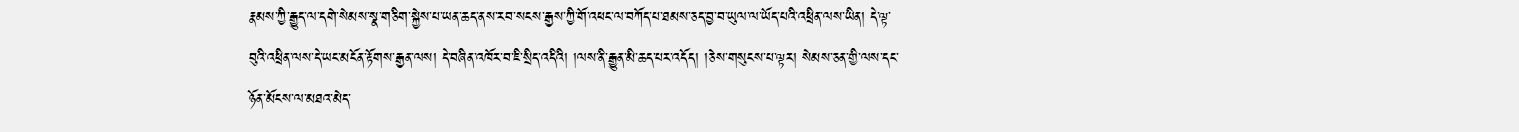རྣམས་ཀྱི་རྒྱུད་ལ་དགེ་སེམས་སྣ་གཅིག་སྐྱེས་པ་ཡན་ཆད་ནས་རབ་སངས་རྒྱས་ཀྱི་གོ་འཕང་ལ་བཀོད་པ་ཐམས་ཅད་བྱ་བ་ཡུལ་ལ་ཡོད་པའི་འཕྲིན་ལས་ཡིན། དེ་ལྟ་བུའི་འཕྲིན་ལས་དེ་ཡང་མངོན་རྟོགས་རྒྱན་ལས། དེ་བཞིན་འཁོར་བ་ཇི་སྲིད་འདིའི། །ལས་ནི་རྒྱུན་མི་ཆད་པར་འདོད། །ཅེས་གསུངས་པ་ལྟར། སེམས་ཅན་གྱི་ལས་དང་ཉོན་མོངས་ལ་མཐའ་མེད་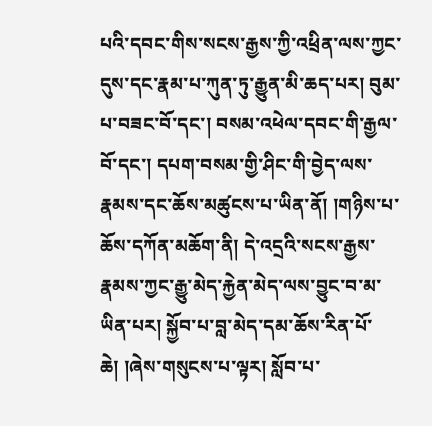པའི་དབང་གིས་སངས་རྒྱས་ཀྱི་འཕྲིན་ལས་ཀྱང་དུས་དང་རྣམ་པ་ཀུན་ཏུ་རྒྱུན་མི་ཆད་པར། བུམ་པ་བཟང་བོ་དང་། བསམ་འཕེལ་དབང་གི་རྒྱལ་བོ་དང་། དཔག་བསམ་གྱི་ཤིང་གི་བྱེད་ལས་རྣམས་དང་ཆོས་མཚུངས་པ་ཡིན་ནོ། །གཉིས་པ་ཆོས་དཀོན་མཆོག་ནི། དེ་འདྲའི་སངས་རྒྱས་རྣམས་ཀྱང་རྒྱུ་མེད་རྐྱེན་མེད་ལས་བྱུང་བ་མ་ཡིན་པར། སྐྱོབ་པ་བླ་མེད་དམ་ཆོས་རིན་པོ་ཆེ། །ཞེས་གསུངས་པ་ལྟར། སློབ་པ་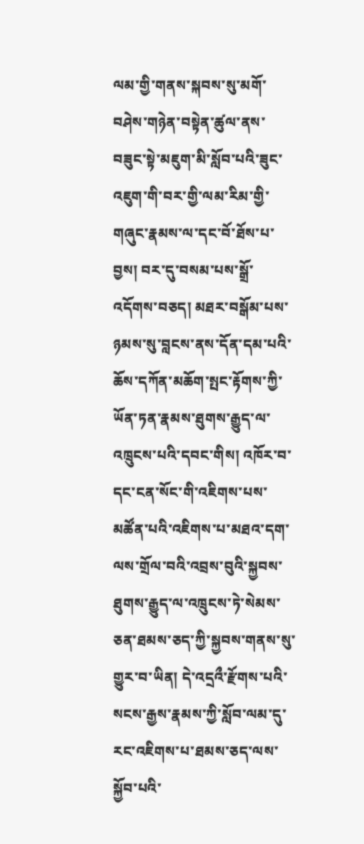ལམ་གྱི་གནས་སྐབས་སུ་མགོ་བཤེས་གཉེན་བསྟེན་ཚུལ་ནས་བཟུང་སྟེ་མཇུག་མི་སློབ་པའི་ཟུང་འཇུག་གི་བར་གྱི་ལམ་རིམ་གྱི་གཞུང་རྣམས་ལ་དང་བོ་ཐོས་པ་བྱས། བར་དུ་བསམ་པས་སྒྲོ་འདོགས་བཅད། མཐར་བསྒོམ་པས་ཉམས་སུ་བླངས་ནས་དོན་དམ་པའི་ཆོས་དཀོན་མཆོག་སྤང་རྟོགས་ཀྱི་ཡོན་ཏན་རྣམས་ཐུགས་རྒྱུད་ལ་འཁྲུངས་པའི་དབང་གིས། འཁོར་བ་དང་ངན་སོང་གི་འཇིགས་པས་མཚོན་པའི་འཇིགས་པ་མཐའ་དག་ལས་གྲོལ་བའི་འབྲས་བུའི་སྐྱབས་ཐུགས་རྒྱུད་ལ་འཁྲུངས་ཏེ་སེམས་ཅན་ཐམས་ཅད་ཀྱི་སྐྱབས་གནས་སུ་གྱུར་བ་ཡིན། དེ་འདྲའྀ་རྫོགས་པའི་སངས་རྒྱས་རྣམས་ཀྱི་སློབ་ལམ་དུ་རང་འཇིགས་པ་ཐམས་ཅད་ལས་སྐྱོབ་པའི་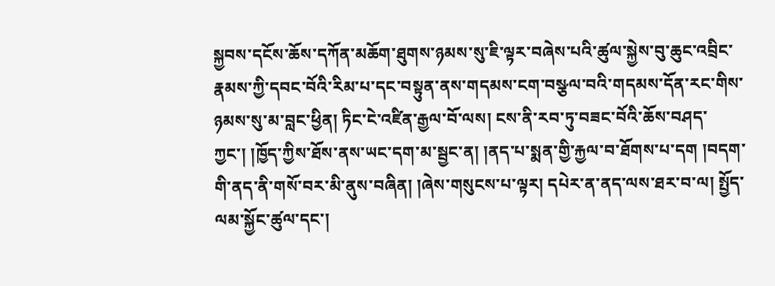སྐྱབས་དངོས་ཆོས་དཀོན་མཆོག་ཐུགས་ཉམས་སུ་ཇི་ལྟར་བཞེས་པའི་ཚུལ་སྐྱེས་བུ་ཆུང་འབྲིང་རྣམས་ཀྱི་དབང་བོའི་རིམ་པ་དང་བསྟུན་ནས་གདམས་ངག་བསྩལ་བའི་གདམས་དོན་རང་གིས་ཉམས་སུ་མ་བླང་ཕྱིན། ཏིང་ངེ་འཛིན་རྒྱལ་བོ་ལས། ངས་ནི་རབ་ཏུ་བཟང་བོའི་ཆོས་བཤད་ཀྱང་། །ཁྱོད་ཀྱིས་ཐོས་ནས་ཡང་དག་མ་སྦྱང་ན། །ནད་པ་སྨན་གྱི་རྐྱལ་བ་ཐོགས་པ་དག །བདག་གི་ནད་ནི་གསོ་བར་མི་ནུས་བཞིན། །ཞེས་གསུངས་པ་ལྟར། དཔེར་ན་ནད་ལས་ཐར་བ་ལ། སྤྱོད་ལམ་སྐྱོང་ཚུལ་དང་།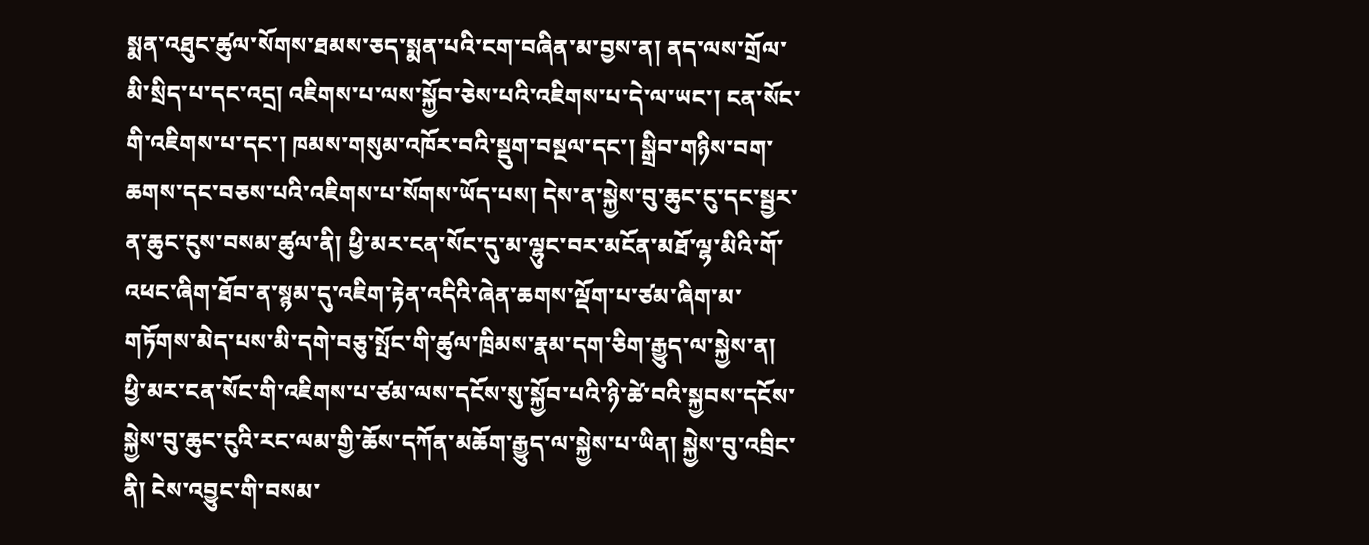སྨན་འཐུང་ཚུལ་སོགས་ཐམས་ཅད་སྨན་པའི་ངག་བཞིན་མ་བྱས་ན། ནད་ལས་གྲོལ་མི་སྲིད་པ་དང་འདྲ། འཇིགས་པ་ལས་སྐྱོབ་ཅེས་པའི་འཇིགས་པ་དེ་ལ་ཡང་། ངན་སོང་གི་འཇིགས་པ་དང་། ཁམས་གསུམ་འཁོར་བའི་སྡུག་བསྔལ་དང་། སྒྲིབ་གཉིས་བག་ཆགས་དང་བཅས་པའི་འཇིགས་པ་སོགས་ཡོད་པས། དེས་ན་སྐྱེས་བུ་ཆུང་ངུ་དང་སྦྱར་ན་ཆུང་ངུས་བསམ་ཚུལ་ནི། ཕྱི་མར་ངན་སོང་དུ་མ་ལྷུང་བར་མངོན་མཐོ་ལྷ་མིའི་གོ་འཕང་ཞིག་ཐོབ་ན་སྙམ་དུ་འཇིག་རྟེན་འདིའི་ཞེན་ཆགས་ལྡོག་པ་ཙམ་ཞིག་མ་གཏོགས་མེད་པས་མི་དགེ་བཅུ་སྤོང་གི་ཚུལ་ཁྲིམས་རྣམ་དག་ཅིག་རྒྱུད་ལ་སྐྱེས་ན། ཕྱི་མར་ངན་སོང་གི་འཇིགས་པ་ཙམ་ལས་དངོས་སུ་སྐྱོབ་པའི་ཉི་ཚེ་བའི་སྐྱབས་དངོས་སྐྱེས་བུ་ཆུང་ངུའི་རང་ལམ་གྱི་ཆོས་དཀོན་མཆོག་རྒྱུད་ལ་སྐྱེས་པ་ཡིན། སྐྱེས་བུ་འབྲིང་ནི། ངེས་འབྱུང་གི་བསམ་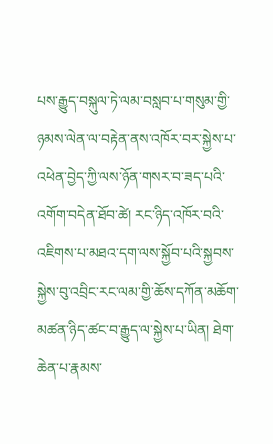པས་རྒྱུད་བསྐུལ་ཏེ་ལམ་བསླབ་པ་གསུམ་གྱི་ཉམས་ལེན་ལ་བརྟེན་ནས་འཁོར་བར་སྐྱེས་པ་འཕེན་བྱེད་ཀྱི་ལས་ཉོན་གསར་བ་ཟད་པའི་འགོག་བདེན་ཐོབ་ཚེ། རང་ཉིད་འཁོར་བའི་འཇིགས་པ་མཐའ་དག་ལས་སྐྱོབ་པའི་སྐྱབས་སྐྱེས་བུ་འབྲིང་རང་ལམ་གྱི་ཆོས་དཀོན་མཆོག་མཚན་ཉིད་ཚང་བ་རྒྱུད་ལ་སྐྱེས་པ་ཡིན། ཐེག་ཆེན་པ་རྣམས་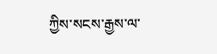ཀྱིས་སངས་རྒྱས་ལ་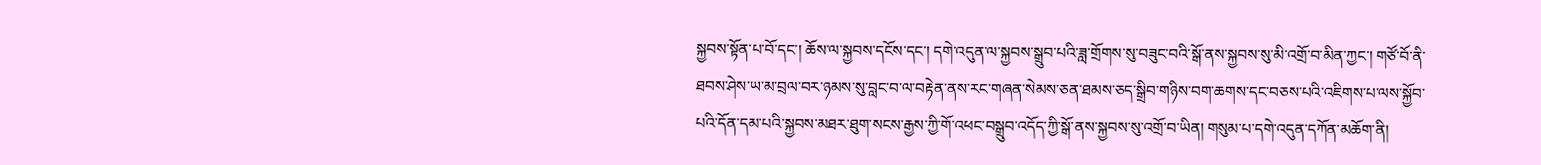སྐྱབས་སྟོན་པ་བོ་དང་། ཆོས་ལ་སྐྱབས་དངོས་དང་། དགེ་འདུན་ལ་སྐྱབས་སྒྲུབ་པའི་ཟླ་གྲོགས་སུ་བཟུང་བའི་སྒོ་ནས་སྐྱབས་སུ་མི་འགྲོ་བ་མིན་ཀྱང་། གཙོ་བོ་ནི་ཐབས་ཤེས་ཡ་མ་བྲལ་བར་ཉམས་སུ་བླང་བ་ལ་བརྟེན་ནས་རང་གཞན་སེམས་ཅན་ཐམས་ཅད་སྒྲིབ་གཉིས་བག་ཆགས་དང་བཅས་པའི་འཇིགས་པ་ལས་སྐྱོབ་པའི་དོན་དམ་པའི་སྐྱབས་མཐར་ཐུག་སངས་རྒྱས་ཀྱི་གོ་འཕང་བསྒྲུབ་འདོད་ཀྱི་སྒོ་ནས་སྐྱབས་སུ་འགྲོ་བ་ཡིན། གསུམ་པ་དགེ་འདུན་དཀོན་མཆོག་ནི།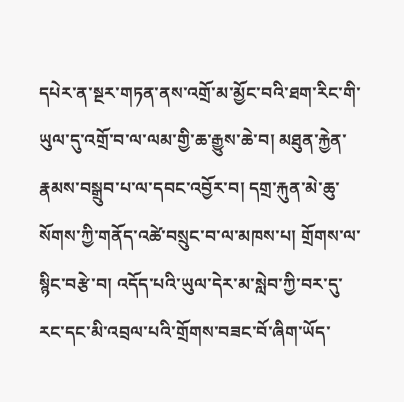དཔེར་ན་སྔར་གཏན་ནས་འགྲོ་མ་མྱོང་བའི་ཐག་རིང་གི་ཡུལ་དུ་འགྲོ་བ་ལ་ལམ་གྱི་ཆ་རྒྱུས་ཆེ་བ། མཐུན་རྐྱེན་རྣམས་བསྒྲུབ་པ་ལ་དབང་འབྱོར་བ། དགྲ་རྐུན་མེ་ཆུ་སོགས་ཀྱི་གནོད་འཚེ་བསྲུང་བ་ལ་མཁས་པ། གྲོགས་ལ་སྙིང་བརྩེ་བ། འདོད་པའི་ཡུལ་དེར་མ་སླེབ་ཀྱི་བར་དུ་རང་དང་མི་འབྲལ་པའི་གྲོགས་བཟང་བོ་ཞིག་ཡོད་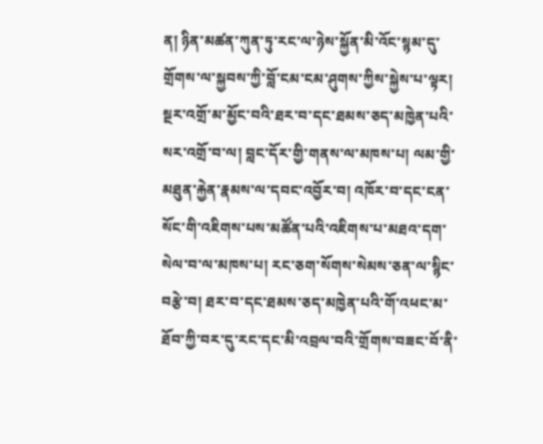ན། ཉིན་མཚན་ཀུན་ཏུ་རང་ལ་ཉེས་སྐྱོན་མི་འོང་སྙམ་དུ་གྲོགས་ལ་སྐྱབས་ཀྱི་བློ་ངམ་ངམ་ཤུགས་ཀྱིས་སྐྱེས་པ་ལྟར། སྔར་འགྲོ་མ་མྱོང་བའི་ཐར་བ་དང་ཐམས་ཅད་མཁྱེན་པའི་སར་འགྲོ་བ་ལ། བླང་དོར་གྱི་གནས་ལ་མཁས་པ། ལམ་གྱི་མཐུན་རྐྱེན་རྣམས་ལ་དབང་འབྱོར་བ། འཁོར་བ་དང་ངན་སོང་གི་འཇིགས་པས་མཚོན་པའི་འཇིགས་པ་མཐའ་དག་སེལ་བ་ལ་མཁས་པ། རང་ཅག་སོགས་སེམས་ཅན་ལ་སྙིང་བརྩེ་བ། ཐར་བ་དང་ཐམས་ཅད་མཁྱེན་པའི་གོ་འཕང་མ་ཐོབ་ཀྱི་བར་དུ་རང་དང་མི་འབྲལ་བའི་གྲོགས་བཟང་བོ་ནི་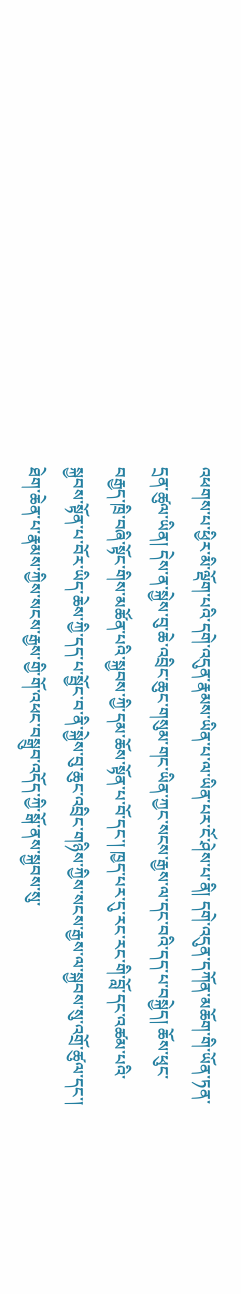འཕགས་པ་ཕྱིར་མི་ལྡོག་པའི་དགེ་འདུན་རྣམས་ཡིན་པ་ལ་ཡིན་པར་ངོ་ཤེས་པ་ནི། དགེ་འདུན་དཀོན་མཆོག་གི་ཡོན་ཏན་དྲན་ཚུལ་ཡིན། དེས་ན་སྐྱེས་བུ་ཆེ་འབྲིང་ཆུང་གསུམ་གང་ཡིན་ཀྱང་སངས་རྒྱས་ལ་དང་བའི་དད་པ་བསྐྱེད། ཆོས་ཕུང་བརྒྱད་ཁྲི་བཞི་སྟོང་གིས་མཚོན་པའི་སྐྱབས་ཀྱི་དམ་ཆོས་སྟོན་པ་བོ་དང་། ཁྱད་པར་དུ་རང་རང་གི་བློ་དང་འཚམ་པའི་སྐྱབས་སྟོན་པ་བོར་ཡིད་ཆེས་ཀྱི་དད་པ་སྦྱོང་བ་ནི་སྐྱེས་བུ་ཆུང་འབྲིང་གཉིས་ཀྱིས་སངས་རྒྱས་ལ་སྐྱབས་སུ་འགྲོ་ཚུལ་དང་། ཐེག་ཆེན་པ་རྣམས་ཀྱིས་སངས་རྒྱས་གྱི་གོ་འཕང་བསྒྲུབ་འདོད་ཀྱི་སྒོ་ནས་སྐྱབས་སུ་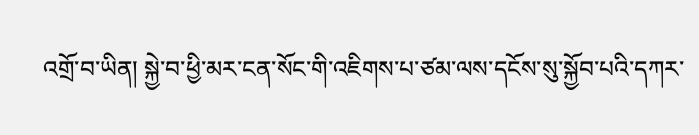འགྲོ་བ་ཡིན། སྐྱེ་བ་ཕྱི་མར་ངན་སོང་གི་འཇིགས་པ་ཙམ་ལས་དངོས་སུ་སྐྱོབ་པའི་དཀར་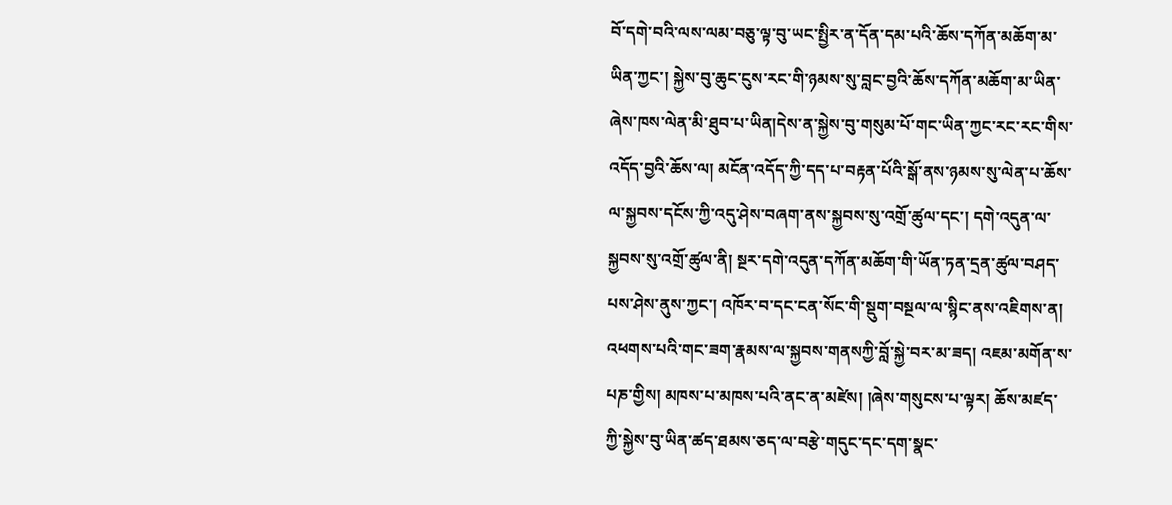བོ་དགེ་བའི་ལས་ལམ་བཅུ་ལྟ་བུ་ཡང་སྤྱིར་ན་དོན་དམ་པའི་ཆོས་དཀོན་མཆོག་མ་ཡིན་ཀྱང་། སྐྱེས་བུ་ཆུང་ངུས་རང་གི་ཉམས་སུ་བླང་བྱའི་ཆོས་དཀོན་མཆོག་མ་ཡིན་ཞེས་ཁས་ལེན་མི་ཐུབ་པ་ཡིན།དེས་ན་སྐྱེས་བུ་གསུམ་པོ་གང་ཡིན་ཀྱང་རང་རང་གིས་འདོད་བྱའི་ཆོས་ལ། མངོན་འདོད་ཀྱི་དད་པ་བརྟན་པོའི་སྒོ་ནས་ཉམས་སུ་ལེན་པ་ཆོས་ལ་སྐྱབས་དངོས་ཀྱི་འདུ་ཤེས་བཞག་ནས་སྐྱབས་སུ་འགྲོ་ཚུལ་དང་། དགེ་འདུན་ལ་སྐྱབས་སུ་འགྲོ་ཚུལ་ནི། སྔར་དགེ་འདུན་དཀོན་མཆོག་གི་ཡོན་ཏན་དྲན་ཚུལ་བཤད་པས་ཤེས་ནུས་ཀྱང་། འཁོར་བ་དང་ངན་སོང་གི་སྡུག་བསྔལ་ལ་སྙིང་ནས་འཇིགས་ན། འཕགས་པའི་གང་ཟག་རྣམས་ལ་སྐྱབས་གནསཀྱི་བློ་སྐྱེ་བར་མ་ཟད། འཇམ་མགོན་ས་པཎ་གྱིས། མཁས་པ་མཁས་པའི་ནང་ན་མཛེས། །ཞེས་གསུངས་པ་ལྟར། ཆོས་མཛད་ཀྱི་སྐྱེས་བུ་ཡིན་ཚད་ཐམས་ཅད་ལ་བརྩེ་གདུང་དང་དག་སྣང་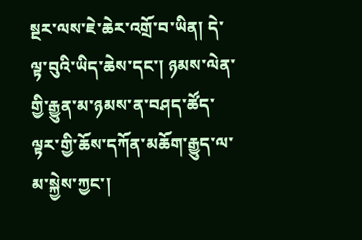སྔར་ལས་ཇེ་ཆེར་འགྲོ་བ་ཡིན། དེ་ལྟ་བུའི་ཡིད་ཆེས་དང་། ཉམས་ལེན་གྱི་རྒྱུན་མ་ཉམས་ན་བཤད་ཚོད་ལྟར་གྱི་ཆོས་དཀོན་མཆོག་རྒྱུད་ལ་མ་སྐྱེས་ཀྱང་།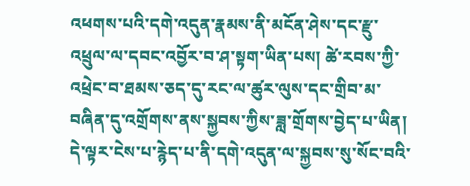འཕགས་པའི་དགེ་འདུན་རྣམས་ནི་མངོན་ཤེས་དང་རྫུ་འཕྲུལ་ལ་དབང་འབྱོར་བ་ཤ་སྟག་ཡིན་པས། ཚེ་རབས་ཀྱི་འཕྲེང་བ་ཐམས་ཅད་དུ་རང་ལ་ཚུར་ལུས་དང་གྲིབ་མ་བཞིན་དུ་འགྲོགས་ནས་སྐྱབས་ཀྱིས་ཟླ་གྲོགས་བྱེད་པ་ཡིན། དེ་ལྟར་ངེས་པ་རྙེད་པ་ནི་དགེ་འདུན་ལ་སྐྱབས་སུ་སོང་བའི་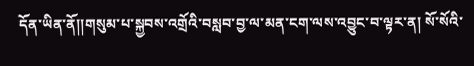དོན་ཡིན་ནོ།།གསུམ་པ་སྐྱབས་འགྲོའི་བསླབ་བྱ་ལ་མན་ངག་ལས་འབྱུང་བ་ལྟར་ན། སོ་སོའི་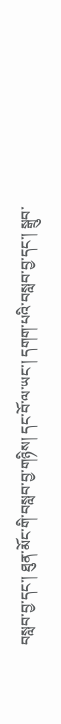བསླབ་བྱ་དང་། ཐུན་མོང་གི་བསླབ་བྱ་གཉིས། དང་བོ་ལ་ཡང་། དགག་པའི་བསླབ་བྱ་དང་། སྒྲུབ་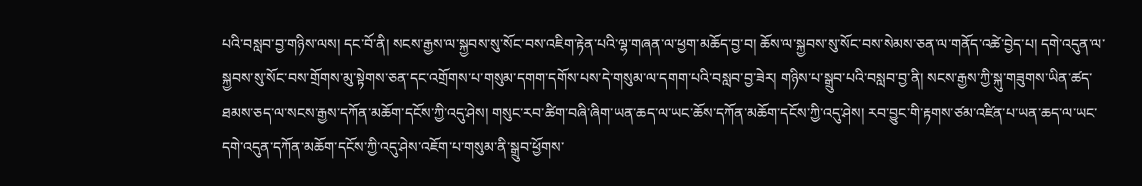པའི་བསླབ་བྱ་གཉིས་ལས། དང་བོ་ནི། སངས་རྒྱས་ལ་སྐྱབས་སུ་སོང་བས་འཇིག་རྟེན་པའི་ལྷ་གཞན་ལ་ཕྱག་མཆོད་བྱ་བ། ཆོས་ལ་སྐྱབས་སུ་སོང་བས་སེམས་ཅན་ལ་གནོད་འཚེ་བྱེད་པ། དགེ་འདུན་ལ་སྐྱབས་སུ་སོང་བས་གྲོགས་མུ་སྟེགས་ཅན་དང་འགྲོགས་པ་གསུམ་དགག་དགོས་པས་དེ་གསུམ་ལ་དགག་པའི་བསླབ་བྱ་ཟེར། གཉིས་པ་སྒྲུབ་པའི་བསླབ་བྱ་ནི། སངས་རྒྱས་ཀྱི་སྐུ་གཟུགས་ཡིན་ཚད་ཐམས་ཅད་ལ་སངས་རྒྱས་དཀོན་མཆོག་དངོས་ཀྱི་འདུ་ཤེས། གསུང་རབ་ཚིག་བཞི་ཞིག་ཡན་ཆད་ལ་ཡང་ཆོས་དཀོན་མཆོག་དངོས་ཀྱི་འདུ་ཤེས། རབ་བྱུང་གི་རྟགས་ཙམ་འཛིན་པ་ཡན་ཆད་ལ་ཡང་དགེ་འདུན་དཀོན་མཆོག་དངོས་ཀྱི་འདུ་ཤེས་འཇོག་པ་གསུམ་ནི་སྒྲུབ་ཕྱོགས་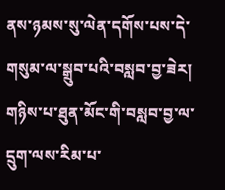ནས་ཉམས་སུ་ལེན་དགོས་པས་དེ་གསུམ་ལ་སྒྲུབ་པའི་བསླབ་བྱ་ཟེར། གཉིས་པ་ཐུན་མོང་གི་བསླབ་བྱ་ལ་དྲུག་ལས་རིམ་པ་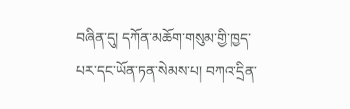བཞིན་དུ། དཀོན་མཆོག་གསུམ་གྱི་ཁྱད་པར་དང་ཡོན་ཏན་སེམས་པ། བཀའ་དྲིན་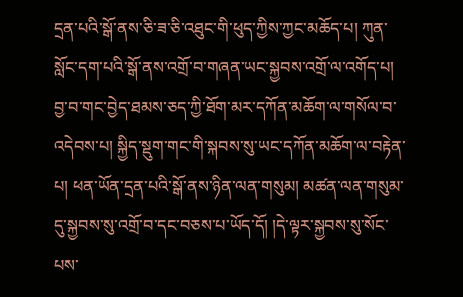དྲན་པའི་སྒོ་ནས་ཅི་ཟ་ཅི་འཐུང་གི་ཕུད་ཀྱིས་ཀྱང་མཆོད་པ། ཀུན་སློང་དག་པའི་སྒོ་ནས་འགྲོ་བ་གཞན་ཡང་སྐྱབས་འགྲོ་ལ་འགོད་པ། བྱ་བ་གང་བྱེད་ཐམས་ཅད་ཀྱི་ཐོག་མར་དཀོན་མཆོག་ལ་གསོལ་བ་འདེབས་པ། སྐྱིད་སྡུག་གང་གི་སྐབས་སུ་ཡང་དཀོན་མཆོག་ལ་བརྟེན་པ། ཕན་ཡོན་དྲན་པའི་སྒོ་ནས་ཉིན་ལན་གསུམ། མཚན་ལན་གསུམ་དུ་སྐྱབས་སུ་འགྲོ་བ་དང་བཅས་པ་ཡོད་དོ། །དེ་ལྟར་སྐྱབས་སུ་སོང་པས་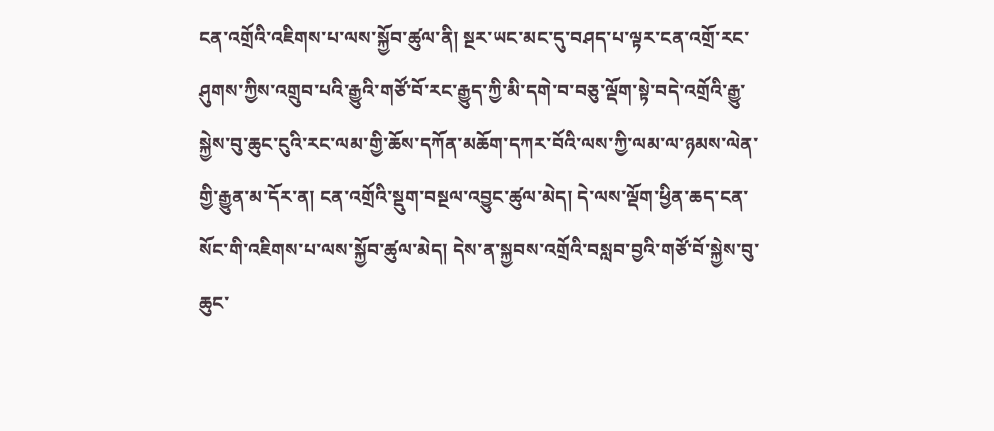ངན་འགྲོའི་འཇིགས་པ་ལས་སྐྱོབ་ཚུལ་ནི། སྔར་ཡང་མང་དུ་བཤད་པ་ལྟར་ངན་འགྲོ་རང་ཤུགས་ཀྱིས་འགྲུབ་པའི་རྒྱུའི་གཙོ་བོ་རང་རྒྱུད་ཀྱི་མི་དགེ་བ་བཅུ་ལྡོག་སྟེ་བདེ་འགྲོའི་རྒྱུ་སྐྱེས་བུ་ཆུང་ངུའི་རང་ལམ་གྱི་ཆོས་དཀོན་མཆོག་དཀར་བོའི་ལས་ཀྱི་ལམ་ལ་ཉམས་ལེན་གྱི་རྒྱུན་མ་དོར་ན། ངན་འགྲོའི་སྡུག་བསྔལ་འབྱུང་ཚུལ་མེད། དེ་ལས་ལྡོག་ཕྱིན་ཆད་ངན་སོང་གི་འཇིགས་པ་ལས་སྐྱོབ་ཚུལ་མེད། དེས་ན་སྐྱབས་འགྲོའི་བསླབ་བྱའི་གཙོ་བོ་སྐྱེས་བུ་ཆུང་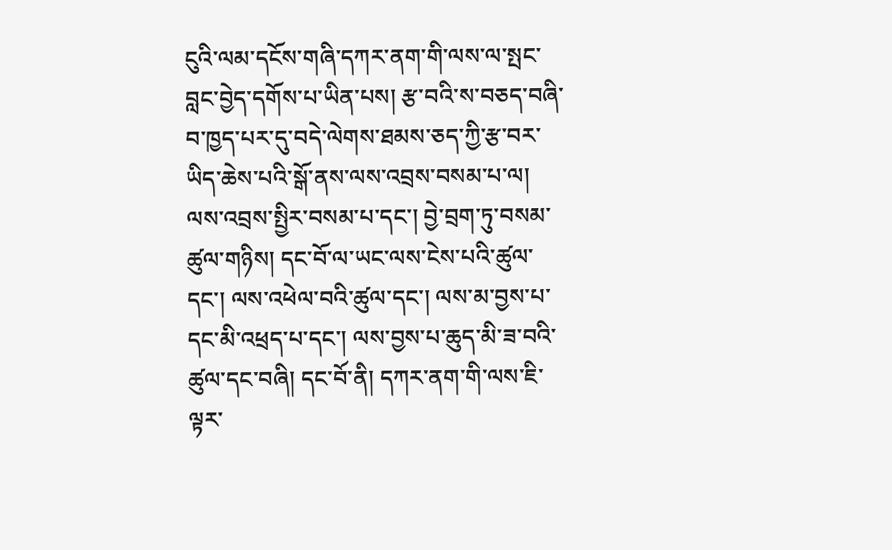ངུའི་ལམ་དངོས་གཞི་དཀར་ནག་གི་ལས་ལ་སྤང་བླང་བྱེད་དགོས་པ་ཡིན་པས། རྩ་བའི་ས་བཅད་བཞི་བ་ཁྱད་པར་དུ་བདེ་ལེགས་ཐམས་ཅད་ཀྱི་རྩ་བར་ཡིད་ཆེས་པའི་སྒོ་ནས་ལས་འབྲས་བསམ་པ་ལ། ལས་འབྲས་སྤྱིར་བསམ་པ་དང་། བྱེ་བྲག་ཏུ་བསམ་ཚུལ་གཉིས། དང་བོ་ལ་ཡང་ལས་ངེས་པའི་ཚུལ་དང་། ལས་འཕེལ་བའི་ཚུལ་དང་། ལས་མ་བྱས་པ་དང་མི་འཕྲད་པ་དང་། ལས་བྱས་པ་ཆུད་མི་ཟ་བའི་ཚུལ་དང་བཞི། དང་བོ་ནི། དཀར་ནག་གི་ལས་ཇི་ལྟར་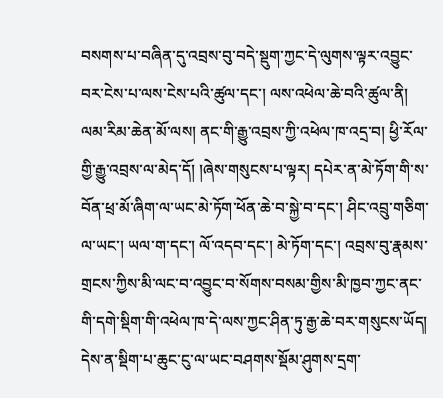བསགས་པ་བཞིན་དུ་འབྲས་བུ་བདེ་སྡུག་ཀྱང་དེ་ལུགས་ལྟར་འབྱུང་བར་ངེས་པ་ལས་ངེས་པའི་ཚུལ་དང་། ལས་འཕེལ་ཆེ་བའི་ཚུལ་ནི། ལམ་རིམ་ཆེན་མོ་ལས། ནང་གི་རྒྱུ་འབྲས་ཀྱི་འཕེལ་ཁ་འདྲ་བ། ཕྱི་རོལ་གྱི་རྒྱུ་འབྲས་ལ་མེད་དོ། །ཞེས་གསུངས་པ་ལྟར། དཔེར་ན་མེ་ཏོག་གི་ས་བོན་ཕྲ་མོ་ཞིག་ལ་ཡང་མེ་ཏོག་ཕོན་ཆེ་བ་སྐྱེ་བ་དང་། ཤིང་འབྲུ་གཅིག་ལ་ཡང་། ཡལ་ག་དང་། ལོ་འདབ་དང་། མེ་ཏོག་དང་། འབྲས་བུ་རྣམས་གྲངས་ཀྱིས་མི་ལང་བ་འབྱུང་བ་སོགས་བསམ་གྱིས་མི་ཁྱབ་ཀྱང་ནང་གི་དགེ་སྡིག་གི་འཕེལ་ཁ་དེ་ལས་ཀྱང་ཤིན་ཏུ་རྒྱ་ཆེ་བར་གསུངས་ཡོད། དེས་ན་སྡིག་པ་ཆུང་ངུ་ལ་ཡང་བཤགས་སྡོམ་ཤུགས་དྲག་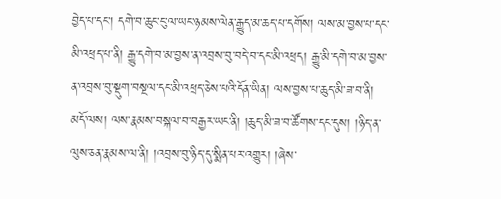བྱེད་པ་དང་། དགེ་བ་ཆུང་ངུ་ལ་ཡང་ཉམས་ལེན་རྒྱུད་མ་ཆད་པ་དགོས། ལས་མ་བྱས་པ་དང་མི་འཕྲད་པ་ནི། རྒྱུ་དགེ་བ་མ་བྱས་ན་འབྲས་བུ་བདེ་བ་དང་མི་འཕྲད། རྒྱུ་མི་དགེ་བ་མ་བྱས་ན་འབྲས་བུ་སྡུག་བསྔལ་དང་མི་འཕྲད་ཅེས་པའི་དོན་ཡིན། ལས་བྱས་པ་ཆུད་མི་ཟ་བ་ནི། མདོ་ལས། ལས་རྣམས་བསྐལ་བ་བརྒྱར་ཡང་ནི། །ཆུད་མི་ཟ་བ་ཚོགས་དང་དུས། །ཉིད་ན་ལུས་ཅན་རྣམས་ལ་ནི། །འབྲས་བུ་ཉིད་དུ་སྨིན་པར་འགྱུར། །ཞེས་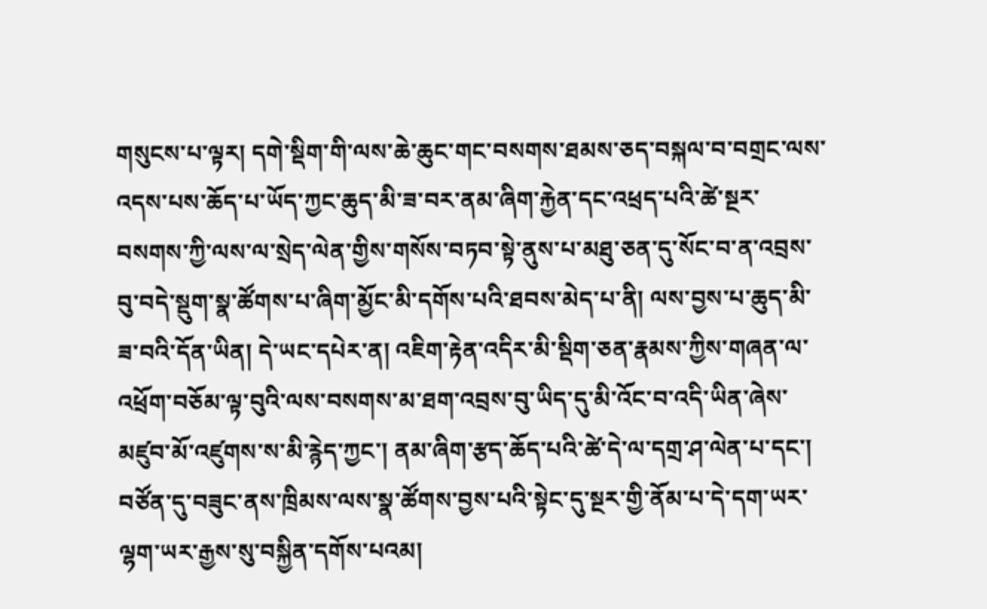གསུངས་པ་ལྟར། དགེ་སྡིག་གི་ལས་ཆེ་ཆུང་གང་བསགས་ཐམས་ཅད་བསྐལ་བ་བགྲང་ལས་འདས་པས་ཆོད་པ་ཡོད་ཀྱང་ཆུད་མི་ཟ་བར་ནམ་ཞིག་རྐྱེན་དང་འཕྲད་པའི་ཚེ་སྔར་བསགས་ཀྱི་ལས་ལ་སྲེད་ལེན་གྱིས་གསོས་བཏབ་སྟེ་ནུས་པ་མཐུ་ཅན་དུ་སོང་བ་ན་འབྲས་བུ་བདེ་སྡུག་སྣ་ཚོགས་པ་ཞིག་མྱོང་མི་དགོས་པའི་ཐབས་མེད་པ་ནི། ལས་བྱས་པ་ཆུད་མི་ཟ་བའི་དོན་ཡིན། དེ་ཡང་དཔེར་ན། འཇིག་རྟེན་འདིར་མི་སྡིག་ཅན་རྣམས་ཀྱིས་གཞན་ལ་འཕྲོག་བཅོམ་ལྟ་བུའི་ལས་བསགས་མ་ཐག་འབྲས་བུ་ཡིད་དུ་མི་འོང་བ་འདི་ཡིན་ཞེས་མཛུབ་མོ་འཛུགས་ས་མི་རྙེད་ཀྱང་། ནམ་ཞིག་རྩད་ཆོད་པའི་ཚེ་དེ་ལ་དགྲ་ཤ་ལེན་པ་དང་། བཙོན་དུ་བཟུང་ནས་ཁྲིམས་ལས་སྣ་ཚོགས་བྱས་པའི་སྟེང་དུ་སྔར་གྱི་ནོམ་པ་དེ་དག་ཡར་ལྷག་ཡར་རྒྱས་སུ་བསྐྱིན་དགོས་པའམ།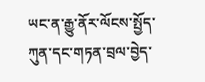ཡང་ན་རྒྱུ་ནོར་ལོངས་སྤྱོད་ཀུན་དང་གཏན་བྲལ་བྱེད་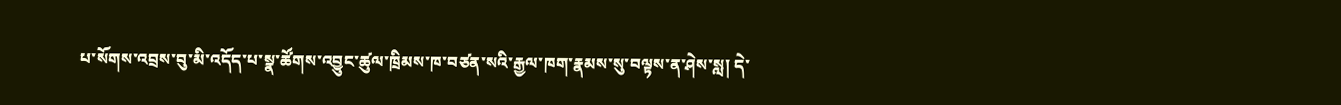པ་སོགས་འབྲས་བུ་མི་འདོད་པ་སྣ་ཚོགས་འབྱུང་ཚུལ་ཁྲིམས་ཁ་བཙན་སའི་རྒྱལ་ཁག་རྣམས་སུ་བལྟས་ན་ཤེས་སླ། དེ་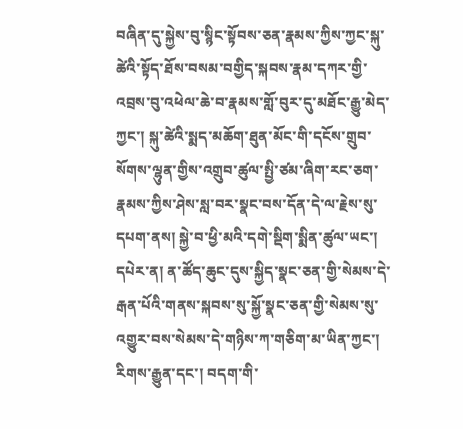བཞིན་དུ་སྐྱེས་བུ་སྙིང་སྟོབས་ཅན་རྣམས་ཀྱིས་ཀྱང་སྐུ་ཚེའི་སྟོད་ཐོས་བསམ་བགྱིད་སྐབས་རྣམ་དཀར་གྱི་འབྲས་བུ་འཕེལ་ཆེ་བ་རྣམས་གློ་བུར་དུ་མཐོང་རྒྱུ་མེད་ཀྱང་། སྐུ་ཚེའི་སྨད་མཆོག་ཐུན་མོང་གི་དངོས་གྲུབ་སོགས་ལྷུན་གྱིས་འགྲུབ་ཚུལ་སྤྱི་ཙམ་ཞིག་རང་ཅག་རྣམས་ཀྱིས་ཤེས་སླ་བར་སྣང་བས་དོན་དེ་ལ་རྗེས་སུ་དཔག་ནས། སྐྱེ་བ་ཕྱི་མའི་དགེ་སྡིག་སྨིན་ཚུལ་ཡང་། དཔེར་ན། ན་ཚོད་ཆུང་དུས་སྐྱིད་སྣང་ཅན་གྱི་སེམས་དེ་རྒན་པོའི་གནས་སྐབས་སུ་སྐྱོ་སྣང་ཅན་གྱི་སེམས་སུ་འགྱུར་བས་སེམས་དེ་གཉིས་ཀ་གཅིག་མ་ཡིན་ཀྱང་། རིགས་རྒྱུན་དང་། བདག་གི་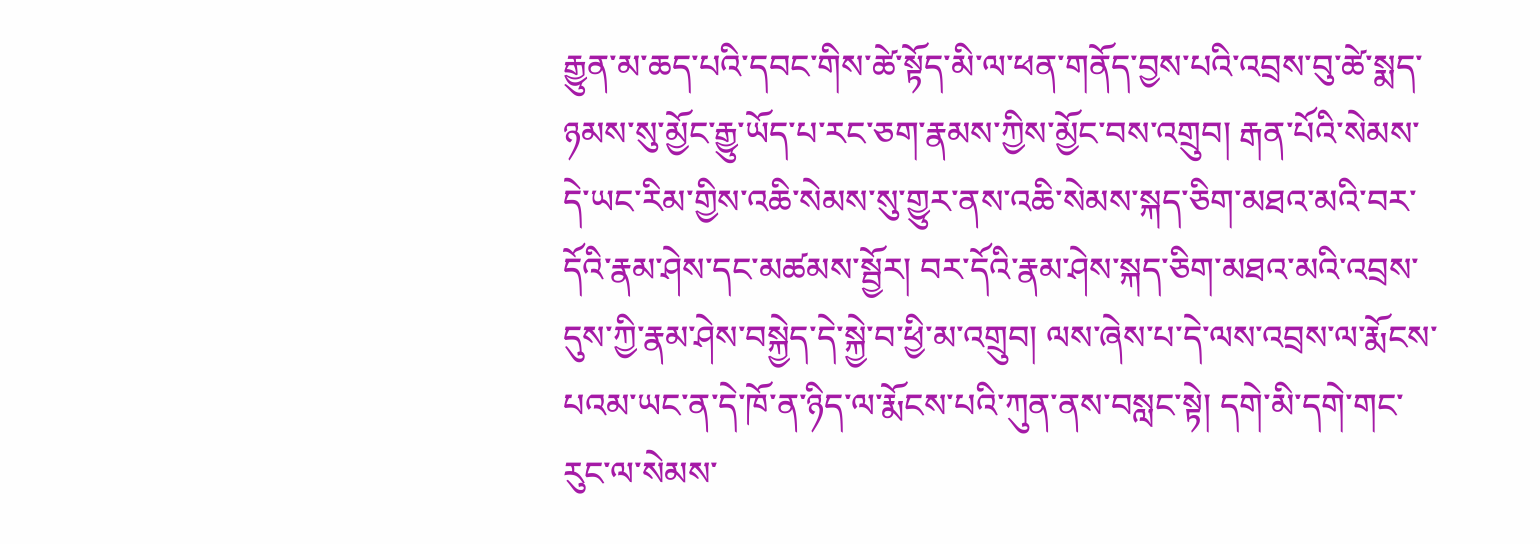རྒྱུན་མ་ཆད་པའི་དབང་གིས་ཚེ་སྟོད་མི་ལ་ཕན་གནོད་བྱས་པའི་འབྲས་བུ་ཚེ་སྨད་ཉམས་སུ་མྱོང་རྒྱུ་ཡོད་པ་རང་ཅག་རྣམས་ཀྱིས་མྱོང་བས་འགྲུབ། རྒན་པོའི་སེམས་དེ་ཡང་རིམ་གྱིས་འཆི་སེམས་སུ་གྱུར་ནས་འཆི་སེམས་སྐད་ཅིག་མཐའ་མའི་བར་དོའི་རྣམ་ཤེས་དང་མཚམས་སྦྱོར། བར་དོའི་རྣམ་ཤེས་སྐད་ཅིག་མཐའ་མའི་འབྲས་དུས་ཀྱི་རྣམ་ཤེས་བསྐྱེད་དེ་སྐྱེ་བ་ཕྱི་མ་འགྲུབ། ལས་ཞེས་པ་དེ་ལས་འབྲས་ལ་རྨོངས་པའམ་ཡང་ན་དེ་ཁོ་ན་ཉིད་ལ་རྨོངས་པའི་ཀུན་ནས་བསླང་སྟེ། དགེ་མི་དགེ་གང་རུང་ལ་སེམས་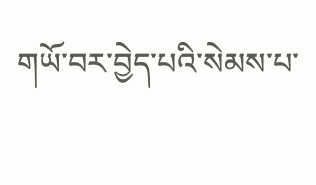གཡོ་བར་བྱེད་པའི་སེམས་པ་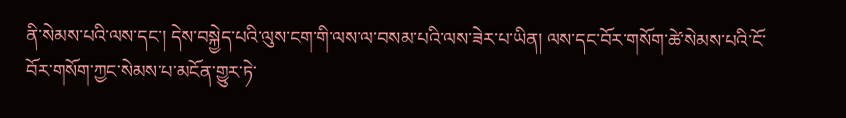ནི་སེམས་པའི་ལས་དང་། དེས་བསྐྱེད་པའི་ལུས་ངག་གི་ལས་ལ་བསམ་པའི་ལས་ཟེར་པ་ཡིན། ལས་དང་བོར་གསོག་ཚེ་སེམས་པའི་ངོ་བོར་གསོག་ཀྱང་སེམས་པ་མངོན་གྱུར་ཏེ་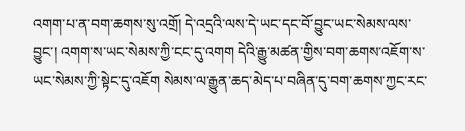འགག་པ་ན་བག་ཆགས་སུ་འགྲོ། དེ་འདྲའི་ལས་དེ་ཡང་དང་བོ་བྱུང་ཡང་སེམས་ལས་བྱུང་། འགག་ས་ཡང་སེམས་ཀྱི་ངང་དུ་འགག དེའི་རྒྱུ་མཚན་གྱིས་བག་ཆགས་འཇོག་ས་ཡང་སེམས་ཀྱི་སྟེང་དུ་འཇོག སེམས་ལ་རྒྱུན་ཆད་མེད་པ་བཞིན་དུ་བག་ཆགས་ཀྱང་རང་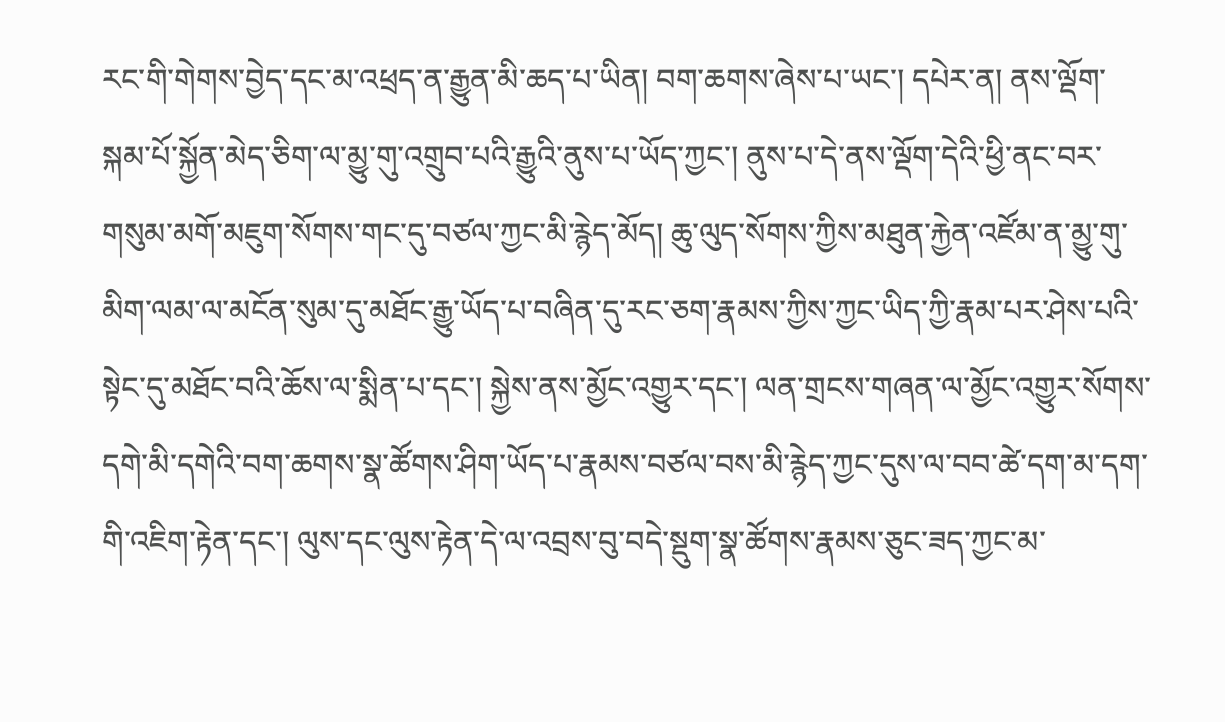རང་གི་གེགས་བྱེད་དང་མ་འཕྲད་ན་རྒྱུན་མི་ཆད་པ་ཡིན། བག་ཆགས་ཞེས་པ་ཡང་། དཔེར་ན། ནས་ལྡོག་སྐམ་པོ་སྐྱོན་མེད་ཅིག་ལ་མྱུ་གུ་འགྲུབ་པའི་རྒྱུའི་ནུས་པ་ཡོད་ཀྱང་། ནུས་པ་དེ་ནས་ལྡོག་དེའི་ཕྱི་ནང་བར་གསུམ་མགོ་མཇུག་སོགས་གང་དུ་བཙལ་ཀྱང་མི་རྙེད་མོད། ཆུ་ལུད་སོགས་ཀྱིས་མཐུན་རྐྱེན་འཛོམ་ན་མྱུ་གུ་མིག་ལམ་ལ་མངོན་སུམ་དུ་མཐོང་རྒྱུ་ཡོད་པ་བཞིན་དུ་རང་ཅག་རྣམས་ཀྱིས་ཀྱང་ཡིད་ཀྱི་རྣམ་པར་ཤེས་པའི་སྟེང་དུ་མཐོང་བའི་ཆོས་ལ་སྨིན་པ་དང་། སྐྱེས་ནས་མྱོང་འགྱུར་དང་། ལན་གྲངས་གཞན་ལ་མྱོང་འགྱུར་སོགས་དགེ་མི་དགེའི་བག་ཆགས་སྣ་ཚོགས་ཤིག་ཡོད་པ་རྣམས་བཙལ་བས་མི་རྙེད་ཀྱང་དུས་ལ་བབ་ཚེ་དག་མ་དག་གི་འཇིག་རྟེན་དང་། ལུས་དང་ལུས་རྟེན་དེ་ལ་འབྲས་བུ་བདེ་སྡུག་སྣ་ཚོགས་རྣམས་ཅུང་ཟད་ཀྱང་མ་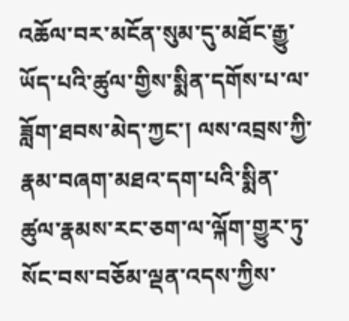འཆོལ་བར་མངོན་སུམ་དུ་མཐོང་རྒྱུ་ཡོད་པའི་ཚུལ་གྱིས་སྨིན་དགོས་པ་ལ་ཟློག་ཐབས་མེད་ཀྱང་། ལས་འབྲས་ཀྱི་རྣམ་བཞག་མཐའ་དག་པའི་སྨིན་ཚུལ་རྣམས་རང་ཅག་ལ་ལྐོག་གྱུར་ཏུ་སོང་བས་བཅོམ་ལྡན་འདས་ཀྱིས་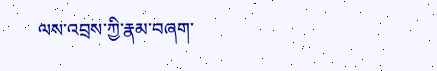ལས་འབྲས་ཀྱི་རྣམ་བཞག་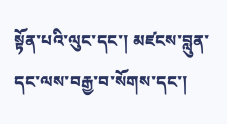སྟོན་པའི་ལུང་དང་། མཛངས་བླུན་དང་ལས་བརྒྱ་བ་སོགས་དང་།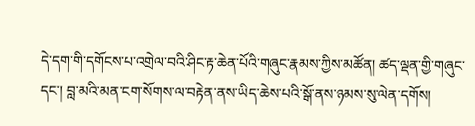དེ་དག་གི་དགོངས་པ་འགྲེལ་བའི་ཤིང་རྟ་ཆེན་པོའི་གཞུང་རྣམས་ཀྱིས་མཚོན། ཚད་ལྡན་གྱི་གཞུང་དང་། བླ་མའི་མན་ངག་སོགས་ལ་བརྟེན་ནས་ཡིད་ཆེས་པའི་སྒོ་ནས་ཉམས་སུ་ལེན་དགོས།